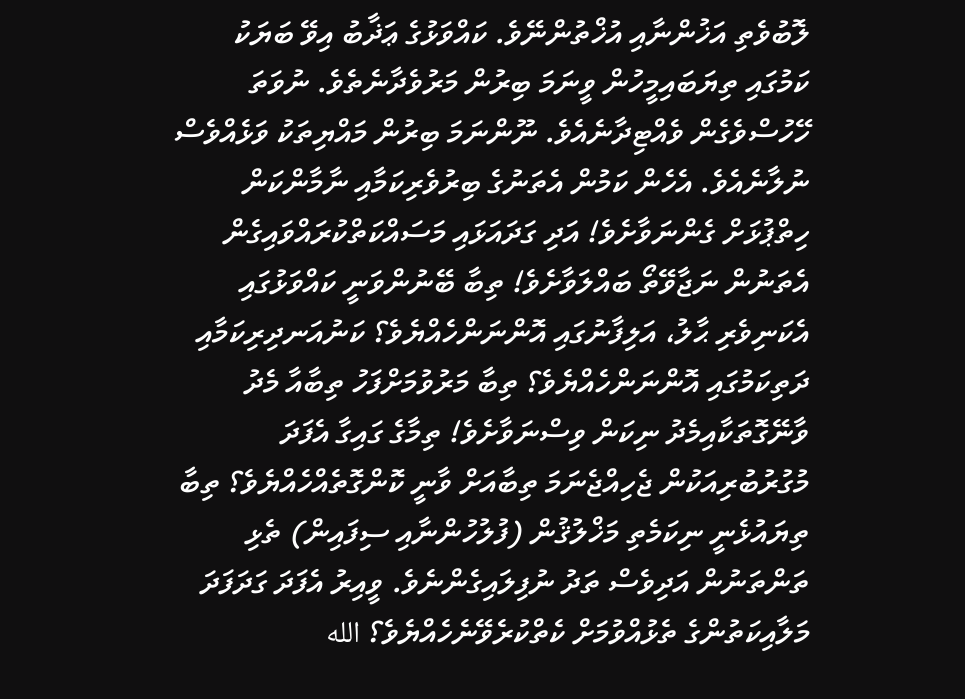ލޮބުވެތި އަޚުންނާއި އުޚްތުންނޭވެ. ކައްވަޅުގެ ޢަޛާބު އިވޭ ބަޔަކު ކަމުގައި ތިޔަބައިމީހުން ވީނަމަ ބިރުން މަރުވެދާނެތެވެ. ނުވަތަ ހޭހުސްވެގެން ވެއްޓިދާނެއެވެ. ނޫންނަމަ ބިރުން މައްޔިތަކު ވަޅެއްވެސް ނުލާނެއެވެ. އެހެން ކަމުން އެތަނުގެ ބިރުވެރިކަމާއި ނާމާންކަން ހިތްޕުޅަށް ގެންނަވާށެވެ! އަދި ގަދައަޅައި މަސައްކަތްކުރައްވައިގެން އެތަނުން ނަޖާވޭތޯ ބައްލަވާށެވެ! ތިބާ ބޭނުންވަނީ ކައްވަޅުގައި އެކަނިވެރި ޙާލު، އަލިފާނުގައި އޮންނަންހެއްޔެވެ؟ ކަނުއަނދިރިކަމާއި ދަތިކަމުގައި އޮންނަންހެއްޔެވެ؟ ތިބާ މަރުވުމަށްފަހު ތިބާއާ މެދު ވާނޭގޮތަކާއިމެދު ނިކަން ވިސްނަވާށެވެ! ތިމާގެ ގައިގާ އެފަދަ މުގުރުބުރިއަކުން ޖެހިއްޖެނަމަ ތިބާއަށް ވާނީ ކޮންގޮތެއްހެއްޔެވެ؟ ތިބާ ތިޔައުޅެނީ ނިކަމެތި މަޚްލުޤުން (ފުލުހުންނާއި ސިފައިން) ތެޅި ތަންތަނުން އަދިވެސް ތަދު ނުފިލައިގެންނެވެ. ވީއިރު އެފަދަ ގަދަފަދަ މަލާއިކަތުންގެ ތެޅުއްވުމަށް ކެތްކުރެވޭނެހެއްޔެވެ؟ الله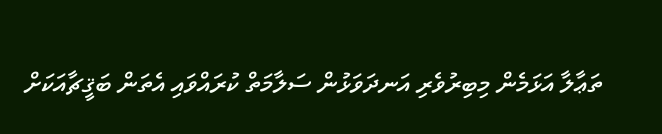ތަޢާލާ އަޅަމެން މިބިރުވެރި އަނދަވަޅުން ސަލާމަތް ކުރައްވައި އެތަން ބަޤީޗާއަކަށް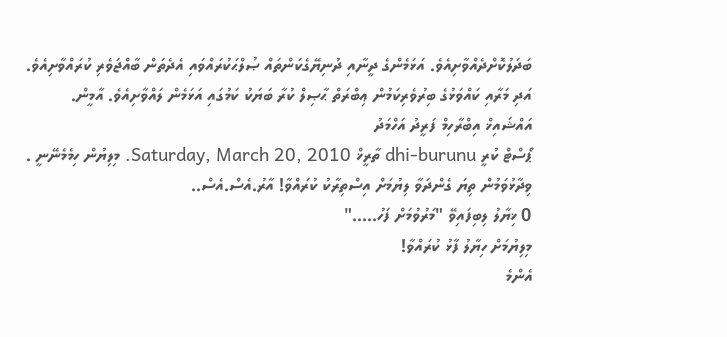ބަދަލުކޮށްދެއްވާށިއެވެ. އަޅަމެންގެ ދީނާއި ދުނިޔޭގެކަންތައް ޞުލްޙަކުރައްވައި އެދެތަން ބާއްޖަވެރި ކުރައްވާށިއެވެ. އަދި މަރާއި ކައްވަޅުގެ ބިރުވެރިކަމުން ޢިބްރަތް ޙާޞިލް ކުރާ ބަޔަކު ކަމުގައި އަޅަމެން ލައްވާށިއެވެ. އާމީން.
އައްޝައިޚް އިބްރާހިމް ފަރީދު އަހްމަދު
ޕޯސްޓް ކުރީ dhi-burunu ތާރީޚް Saturday, March 20, 2010. މިލިޔުން ހިމެމެނޭނީ . ވިދާޅުވަމުން ތިޔަ ގެންދަވާ ލިޔުމަށް އިސްތިރާކު ކުރައްވާ! އާރު.އެސް.އެސް..
0 ޚިޔާލު ލިބިފައިވޭ "މަރުވުމަށް ފަހު....."
މިލިޔުމަށް ހިޔާލު ފާޅު ކުރައްވާ!
އެންމެ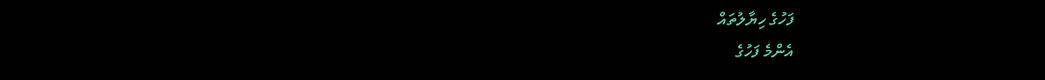ފަހުގެ ހިޔާލުތައް
އެންމެ ފަހުގެ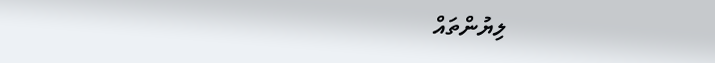ލިޔުންތައް